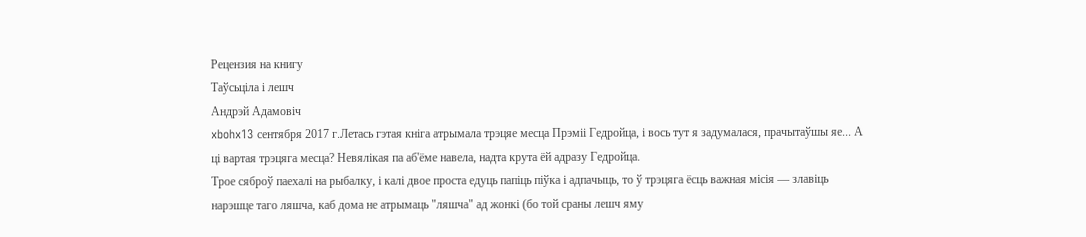Рецензия на книгу
Таўсьціла і лешч
Андрэй Адамовіч
xbohx13 сентября 2017 г.Летась гэтая кніга атрымала трэцяе месца Прэміі Гедройца, і вось тут я задумалася, прачытаўшы яе... А ці вартая трэцяга месца? Невялікая па аб'ёме навела, надта крута ёй адразу Гедройца.
Трое сяброў паехалі на рыбалку, і калі двое проста едуць папіць піўка і адпачыць, то ў трэцяга ёсць важная місія — злавіць нарэшце таго ляшча, каб дома не атрымаць "ляшча" ад жонкі (бо той сраны лешч яму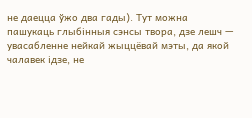не даецца ўжо два гады). Тут можна пашукаць глыбінныя сэнсы твора, дзе лешч — увасабленне нейкай жыццёвай мэты, да якой чалавек ідзе, не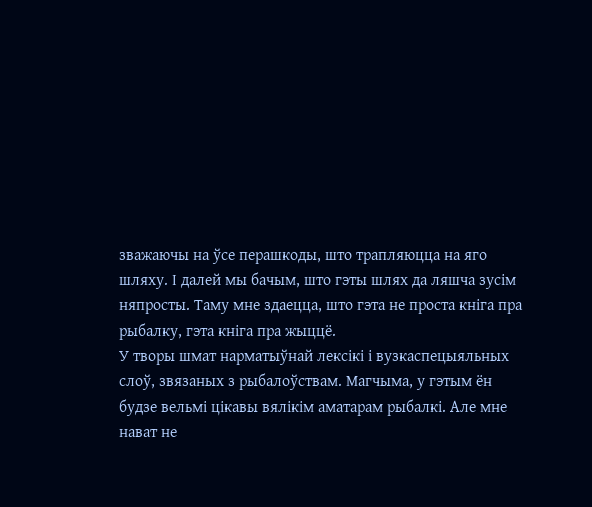зважаючы на ўсе перашкоды, што трапляюцца на яго шляху. І далей мы бачым, што гэты шлях да ляшча зусім няпросты. Таму мне здаецца, што гэта не проста кніга пра рыбалку, гэта кніга пра жыццё.
У творы шмат нарматыўнай лексікі і вузкаспецыяльных слоў, звязаных з рыбалоўствам. Магчыма, у гэтым ён будзе вельмі цікавы вялікім аматарам рыбалкі. Але мне нават не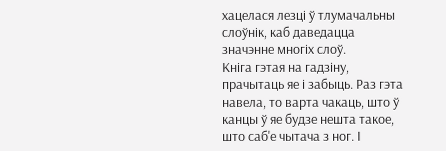хацелася лезці ў тлумачальны слоўнік, каб даведацца значэнне многіх слоў.
Кніга гэтая на гадзіну, прачытаць яе і забыць. Раз гэта навела, то варта чакаць, што ў канцы ў яе будзе нешта такое, што саб'е чытача з ног. І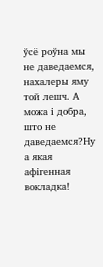ўсё роўна мы не даведаемся, нахалеры яму той лешч. А можа і добра, што не даведаемся?Ну а якая афігенная вокладка!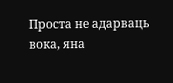Проста не адарваць вока, яна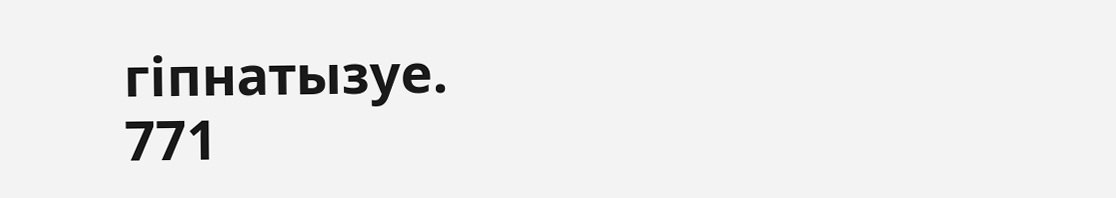гіпнатызуе.
771